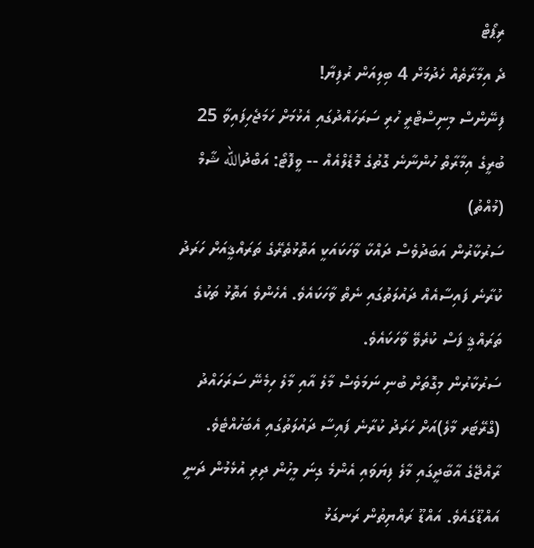ރިޕޯޓް
ދެ އިމާރާތެއް ހެދުމަށް 4 ބިލިއަން ރުފިޔާ!
ފިނޭންސް މިނިސްޓްރީ ހުރި ސަރަހައްދުގައި އެޅުމަށް ހަމަޖެހިފައިވާ 25 ބުރީގެ އިމާރާތް ހުންނާނެ ގޮތުގެ މޮޑެލްއެއް -- ވީފޮޓޯ: އަބްދުالله ޝާމް (މުއްތު)
ސަރުކާރުން އަބަދުވެސް ދައްކާ ވާހަކައަކީ އަތޮޅުތެރޭގެ ތަރައްޤީއަށް ހަރަދު ކުރާނެ ފައިސާއެއް ދައުލަތުގައި ނެތް ވާހަކައެވެ. އެހެންވެ އަތޮޅު ތަކުގެ ތަރައްޤީ ފަސް ކުރެވޭ ވާހަކައެވެ.
ސަރުކާރުން މިގޮތަށް ބުނި ނަމަވެސް މާލެ އާއި މާލެ ހިމެނޭ ސަރަހައްދު (ގްރޭޓަރ މާލެ)އަށް ހަރަދު ކުރާނެ ފައިސާ ދައުލަތުގައި އެބަހުއްޓެވެ.
ރާއްޖޭގެ އާބާދީގައި މާލެ ފިޔަވައި އެންމެ ގިނަ މީހުން ދިރި އުޅެމުން ދަނީ އައްޑޫގައެވެ. އައްޑޫ ރައްޔިތުން ރަނގަޅު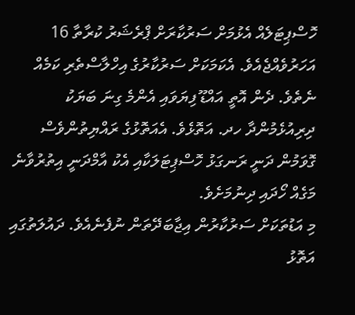ހޮސްޕިޓަލެއް އެޅުމަށް ސަރުކާރަށް ޕްރެޝަރު ކުރާތާ 16 އަހަރުވެއްޖެއެވެ. އެކަމަކަށް ސަރުކާރުގެ އިހްލާސްތެރި ކަމެއް ނެތެވެ. ދެން އޮތީ އައްޑޫ ފިޔަވައި އެންމެ ގިނަ ބަޔަކު ދިރިއުޅެމުންދާ ހދ. އަތޮޅެވެ. އެއަތޮޅުގެ ރައްޔިތުންވެސް ގޮވަމުން ދަނީ ރަނގަޅު ހޮސްޕިޓަލަކާއި އެކު އާމްދަނީ އިތުރުވާނެ މަގެއް ހޯދައި ދިނުމަށެވެ.
މި އަޑުތަކަށް ސަރުކާރުން އިޖާބަދޭތަން ނުފެނެއެވެ. ދައުލަތުގައި އަތޮޅު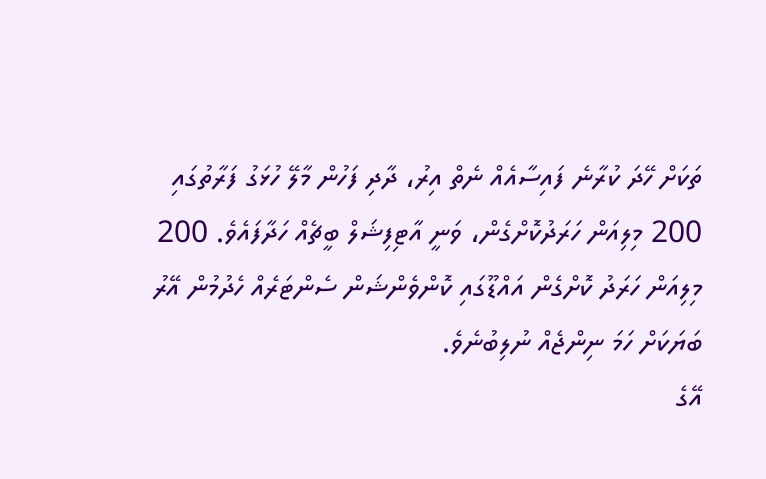ތަކަށް ހޭދަ ކުރާނެ ފައިސާއެއް ނެތް އިރު، ދާދި ފަހުން މާލޭ ހުޅަގު ފަރާތުގައި 200 މިލިއަން ހަރަދުކޮށްގެން، ވަނީ އާޓިފިޝަލް ބީޗެއް ހަދާފައެވެ. 200 މިލިއަން ހަރަދު ކޮށްގެން އައްޑޫގައި ކޮންވެންޝަން ސެންޓަރެއް ހެދުމުން އޭރު ބަޔަކަށް ހަމަ ނިންޖެއް ނުލިބުނެވެ.
އޭގެ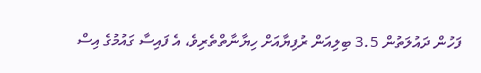ފަހުން ދައުލަތުން 3.5 ބިލިއަން ރުފިޔާއަށް ހިޔާނާތްތެރިވެ، އެ ފައިސާ ގައުމުގެ އިސް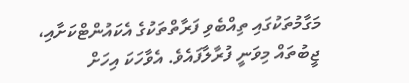މަގާމުތަކުގައި ތިއްބެވި ފަރާތްތަކުގެ އެކައުންޓްކަށާއި، ޖީބުތައް މިވަނީ ފުރާލާފައެވެ. އެވާހަކަ އިހަށް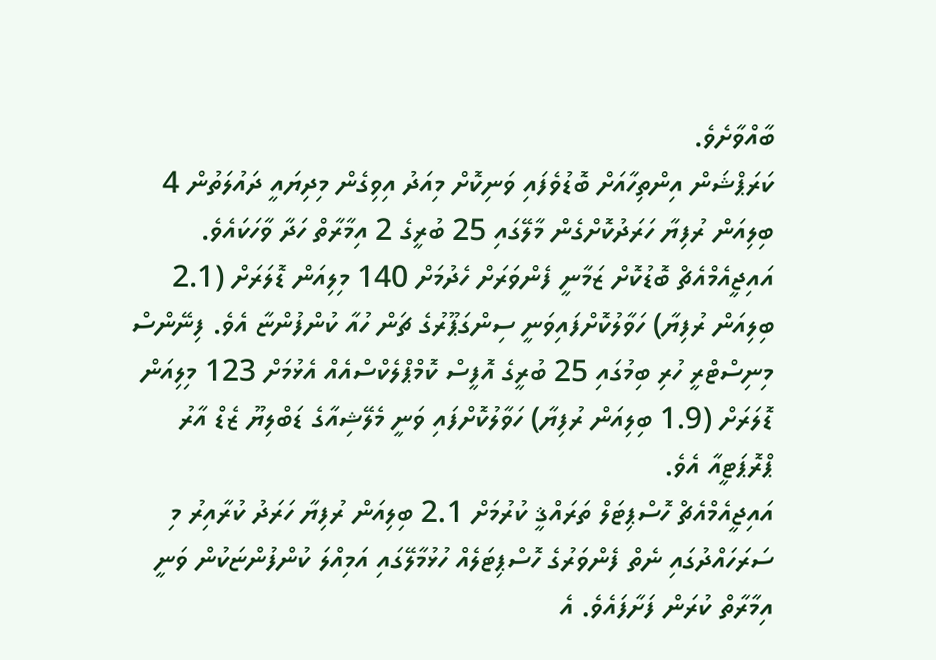ބާއްވާށެވެ.
ކަރަޕްޝަން އިންތިހާއަށް ބޮޑުވެފައި ވަނިކޮށް މިއަދު އިވިގެން މިދިޔައީ ދައުލަތުން 4 ބިލިއަން ރުފިޔާ ހަރަދުކޮށްގެން މާލޭގައި 25 ބުރީގެ 2 އިމާރާތް ހަދާ ވާހަކައެވެ.
އައިޖީއެމްއެޗް ބޮޑުކޮށް ޒަމާނީ ފެންވަރަށް ހެދުމަށް 140 މިލިއަން ޑޮލަރަށް (2.1 ބިލިއަން ރުފިޔާ) ހަވާލުކޮށްފައިވަނީ ސިންގަޕޫރުގެ ޗަން ހުއާ ކުންފުންޏާ އެވެ. ފިނޭންސް މިނިސްޓްރީ ހުރި ބިމުގައި 25 ބުރީގެ އޮފީސް ކޮމްޕްލެކްސްއެއް އެޅުމަށް 123 މިލިއަން ޑޮލަރަށް (1.9 ބިލިއަން ރުފިޔާ) ހަވާލުކޮށްފައި ވަނީ މެލޭޝިއާގެ ޑަބްލިޔޫ ޒެޑް އާރު ޕްރޮޕަޓީއާ އެވެ.
އައިޖީއެމްއެޗް ހޮސްޕިޓަލް ތަރައްޤީ ކުރުމަށް 2.1 ބިލިއަން ރުފިޔާ ހަރަދު ކުރާއިރު މި ސަރަހައްދުގައި ނެތް ފެންވަރުގެ ހޮސްޕިޓަލެއް ހުޅުމާލޭގައި އަމިއްލަ ކުންފުންޏަކުން ވަނީ އިމާރާތް ކުރަން ފަށާފައެވެ. އެ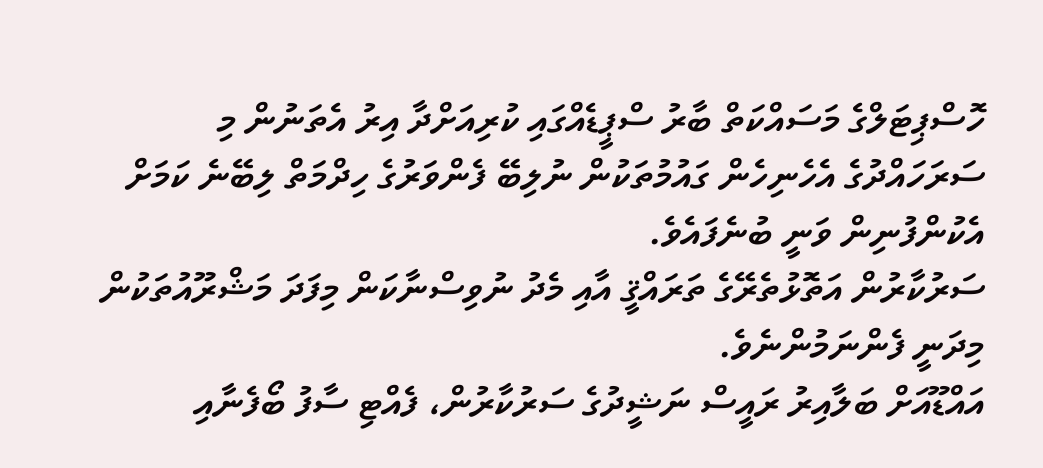ހޮސްޕިޓަލްގެ މަސައްކަތް ބާރު ސްޕީޑެއްގައި ކުރިއަށްދާ އިރު އެތަނުން މި ސަރަހައްދުގެ އެހެނިހެން ގައުމުތަކުން ނުލިބޭ ފެންވަރުގެ ހިދްމަތް ލިބޭނެ ކަމަށް އެކުންފުނިން ވަނީ ބުނެފައެވެ.
ސަރުކާރުން އަތޮޅުތެރޭގެ ތަރައްޤީ އާއި މެދު ނުވިސްނާކަން މިފަދަ މަޝްރޫއުތަކުން މިދަނީ ފެންނަމުންނެވެ.
އައްޑޫއަށް ބަލާއިރު ރައީސް ނަޝީދުގެ ސަރުކާރުން، ފެއްޓި ސާފު ބޯފެނާއި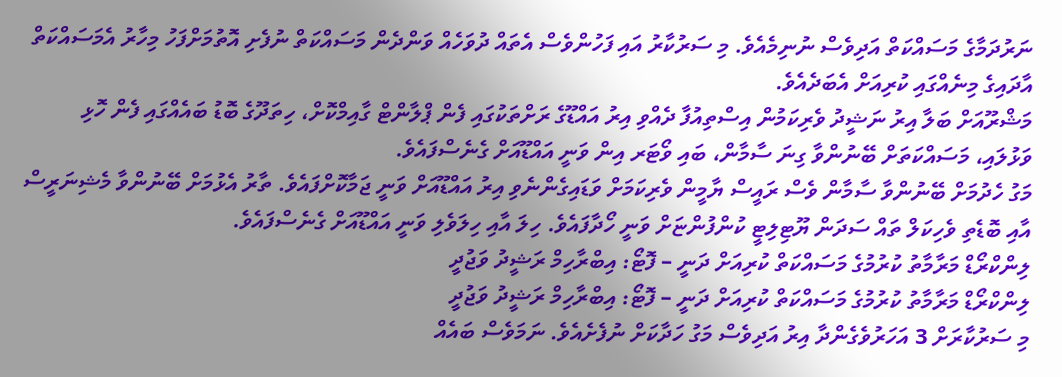ނަރުދަމާގެ މަސައްކަތް އަދިވެސް ނުނިމެއެވެ. މި ސަރުކާރު އައި ފަހުންވެސް އެތައް ދުވަހެއް ވަންދެން މަސައްކަތް ނުފެށި އޮތުމަށްފަހު މިހާރު އެމަސައްކަތް އާދައިގެ މިނެއްގައި ކުރިއަށް އެބަދެއެވެ.
މަޝްރޫއަށް ބަލާ އިރު ނަޝީދު ވެރިކަމުން އިސްތިއުފާ ދެއްވި އިރު އައްޑޫގެ ރަށްތަކުގައި ފެން ޕްލާންޓް ގާއިމްކޮށް، ހިތަދޫގެ ބޮޑު ބައެއްގައި ފެން ހޮޅި ވަޅުލައި، މަސައްކަތަށް ބޭނުންވާ ގިނަ ސާމާން، ބައި ވޯޓަރ އިން ވަނީ އައްޑޫއަށް ގެނެސްފައެވެ.
މަގު ހެދުމަށް ބޭނުންވާ ސާމާން ވެސް ރައީސް ޔާމީން ވެރިކަމަށް ވަޑައިގެންނެވި އިރު އައްޑޫއަށް ވަނީ ޖަމާކޮށްފައެވެ. ތާރު އެޅުމަށް ބޭނުންވާ މެޝިނަރީސް އާއި ބޮޑެތި ވެހިކަލް ތައް ސަދަން ޔޫޓިލިޓީ ކުންފުންޏަށް ވަނީ ހޯދާފައެވެ. ހިލަ އާއި ހިލަވެލި ވަނީ އައްޑޫއަށް ގެނެސްފައެވެ.
ލިންކްރޯޑް މަރާމާތު ކުރުމުގެ މަސައްކަތް ކުރިއަށް ދަނީ – ފޮޓޯ: އިބްރާހިމް ރަޝީދު ވަޖުދީ
ލިންކްރޯޑް މަރާމާތު ކުރުމުގެ މަސައްކަތް ކުރިއަށް ދަނީ – ފޮޓޯ: އިބްރާހިމް ރަޝީދު ވަޖުދީ
މި ސަރުކާރަށް 3 އަހަރުވެގެންދާ އިރު އަދިވެސް މަގު ހަދާކަށް ނުފެށެއެވެ. ނަމަވެސް ބައެއް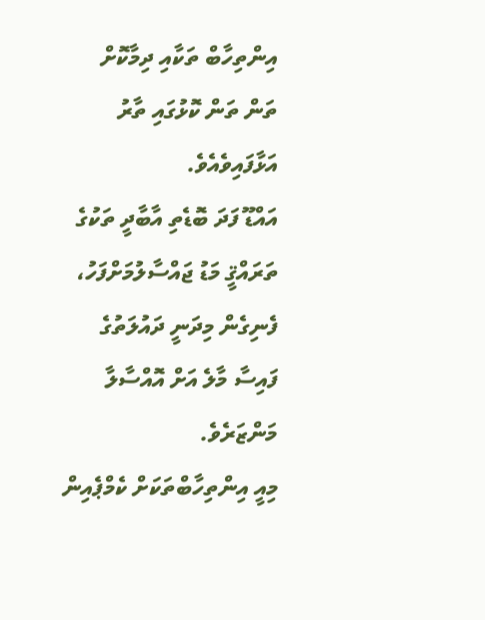އިންތިހާބް ތަކާއި ދިމާކޮށް ތަން ތަން ކޮޅުގައި ތާރު އަޅާފައިވެއެވެ.
އައްޑޫ ފަދަ ބޮޑެތި އާބާދީ ތަކުގެ ތަރައްޤީ މަޑު ޖައްސާލުމަށްފަހު، ފެނިގެން މިދަނީ ދައުލަތުގެ ފައިސާ މާލެ އަށް އޮއްސާލާ މަންޒަރެވެ.
މިއީ އިންތިހާބްތަކަށް ކެމްޕެއިން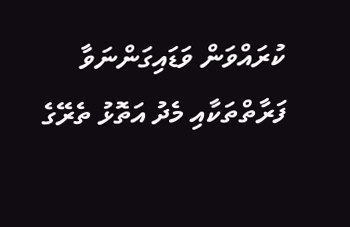ކުރައްވަން ވަޑައިގަންނަވާ ފަރާތްތަކާއި މެދު އަތޮޅު ތެރޭގެ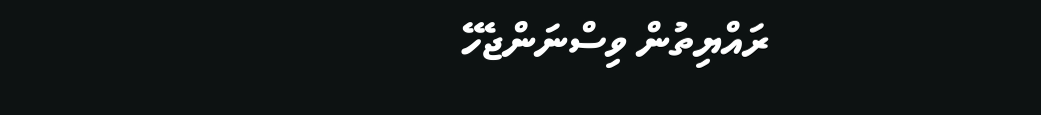ރައްޔިތުން ވިސްނަންޖެހޭ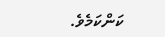ކަންކަމެވެ.